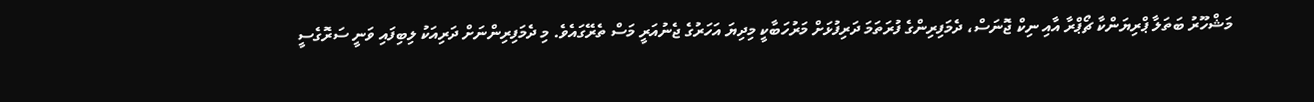މަޝްހޫރު ބަތަލާ ޕްރިޔަންކާ ޗޯޕްރާ އާއި ނިކް ޖޮނަސް، ދެމަފިރިންގެ ފުރަތަމަ ދަރިފުޅަށް މަރުހަބާކީ މިދިޔަ އަހަރުގެ ޖެނުއަރީ މަސް ތެރޭގައެވެ. މި ދެމަފިރިންނަށް ދަރިއަކު ލިބިފައި ވަނީ ސަރޮގެސީ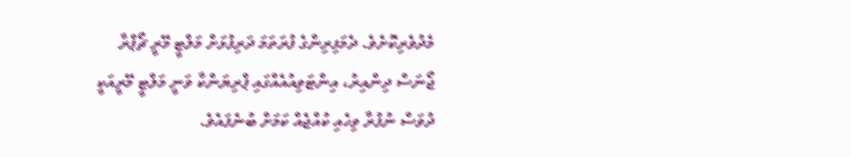މެދުވެރިކޮށެވެ. ދެމަފިރިންގެ ފުރަތަމަ ދަރިފުޅަށް މަލްޓީ މޭރީ ޗޯޕްރާ ޖޯނަސް ދިންއިރު، އިންޓަވިއުއެއްގައި ޕްރިޔަންކާ ވަނީ މަލްޓީ މޭރީއަކީ ދުވަސް ނުފުރާ ވިހެއި ކުއްޖެއް ކަމަށް ބުނެފައެވެ.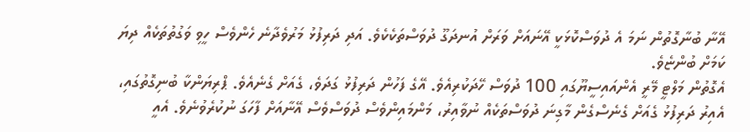އޭނާ ބުނާގޮތުން ނަމަ އެ ދުވަސްކޮޅަކީ އޭނައަށް ވަރަށް އުނދަގޫ ދުވަސްތަކެކެވެ. އަދި ދަރިފުޅު މަރުވެދާނެ ހެންވެސް ހީވި ވަގުތުތަކެއް ދިޔަ ކަމަށް ބުންޏެވެ.
އެގޮތުން މަލްޓީ މޭރީ އެންއައިސީޔޫގައި 100 ދުވަސް ހޭދަކުރިއެވެ. އޭގެ ފަހުން ދަރިފުޅު ގަދަވެ، ގެއަށް ގެނެއެވެ. ޕްރިޔަންކާ ބުނިގޮތުގައި، އެއިރު ދަރިފުޅު ގެއަށް ގެނެސްގެން މާގިނަ ދުވަސްތަކެއް ނުވާއިރު، މަންމައިންވެސް ދުވަސްވެސް އޭނާއަށް ފާހަގަ ނުކުރެވުނެވެ. އެއީ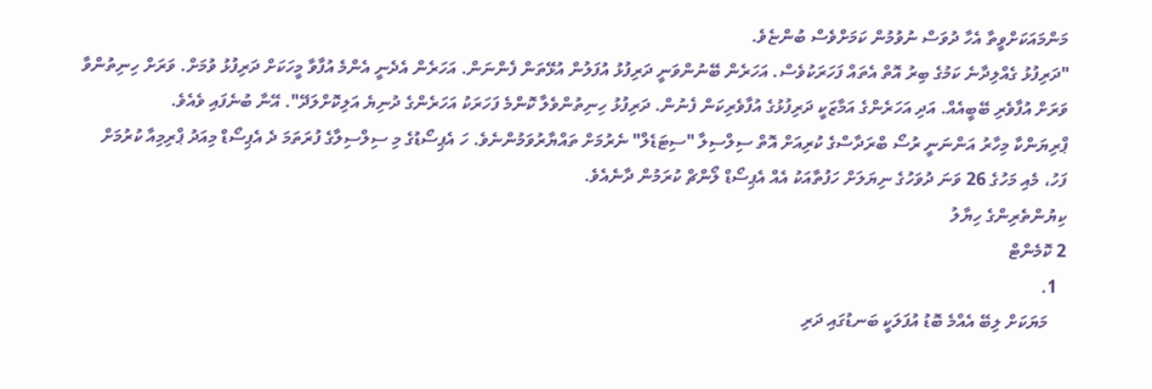މަންމައަކަށްވީތާ އެހާ ދުވަސް ނުވުމުން ކަމަށްވެސް ބުންޏެވެ.
"ދަރިފުޅު ގެއްލިދާނެ ކަމުގެ ބިރު އޮތް އެތައް ފަހަރަކުވެސް. އަހަރެން ބޭނުންވަނީ ދަރިފުޅު އުފަލުން އުޅޭތަން ފެންނަން. އަހަރެން އެދެނީ އެންމެ އުފާވާ މީހަކަށް ދަރިފުޅު ވުމަށް. ވަރަށް ހިނިތުންވާ ވަރަށް އުފާވެރި ބޭބީއެއް. އަދި އަހަރެންގެ އަމާޒަކީ ދަރިފުޅުގެ އުފާވެރިކަން ފެނުން. ދަރިފުޅު ހިނިތުންވެލާ ކޮންމެ ފަހަރަކު އަހަރެންގެ ދުނިޔެ އަލިކޮށްލަދޭ". އޭނާ ބުނެފައި ވެއެވެ.
ޕްރިޔަންކާ މިހާރު އަންނަނީ ރުސޯ ބްރަދާސްގެ ކުރިއަށް އޮތް ސިލްސިލާ "ސިޓަޑެލް" ނެރުމަށް ތައްޔާރުވަމުންނެވެ. ހަ އެޕިސޯޑުގެ މި ސިލްސިލާގެ ފުރަތަމަ ދެ އެޕިސޯޑް މިއަދު ޕްރިމިއާ ކުރުމަށް ފަހު، މެއި މަހުގެ 26 ވަނަ ދުވަހުގެ ނިޔަލަށް ހަފުތާއަކު އެއް އެޕިސޯޑް ލޯންޗް ކުރަމުން ދާނެއެވެ.
ކިޔުންތެރިންގެ ހިޔާލު
2 ކޮމެންޓް
  1.
    މަޔަކަށް ލިބޭ އެއްމެ ބޮޑު އުފަލަކީ ބަނޑުގައި ދަރި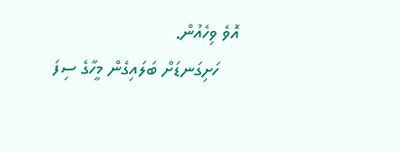އޮވެ ވިހެއުން.
    ހަށިގަނޑަށް ބަލައިގެން މީހާގެ ސިފަ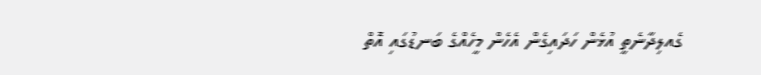ގެއލިދާނެތީ އުޅެން ހަދައިގެން އެހެން މީހެއްގެ ބަނޑުގައި އޮތް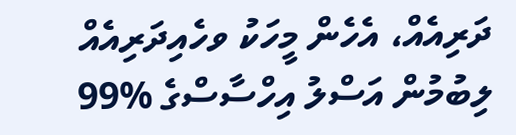ދަރިއެއް، އެހެން މީހަކު ވހެއިދަރިއެއް ލިބުމުން އަސްލު އިހްސާސްގެ %99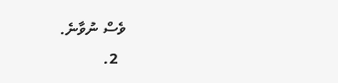ވެސް ނުވާނެ.
  2.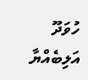ހުވަދޫ އަލިބެއްޔާ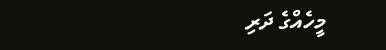މީހެއްގެ ދަރި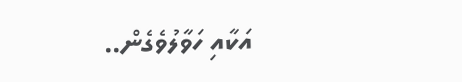އަކާއި ހަވާލުވެގެން..